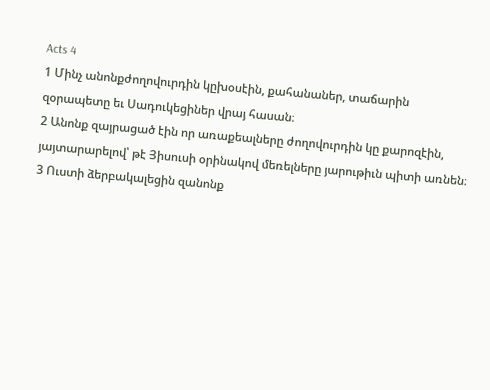Acts 4
1 Մինչ անոնքժողովուրդին կըխօսէին, քահանաներ, տաճարին զօրապետը եւ Սադուկեցիներ վրայ հասան։
2 Անոնք զայրացած էին որ առաքեալները ժողովուրդին կը քարոզէին, յայտարարելով՝ թէ Յիսուսի օրինակով մեռելները յարութիւն պիտի առնեն։
3 Ուստի ձերբակալեցին զանոնք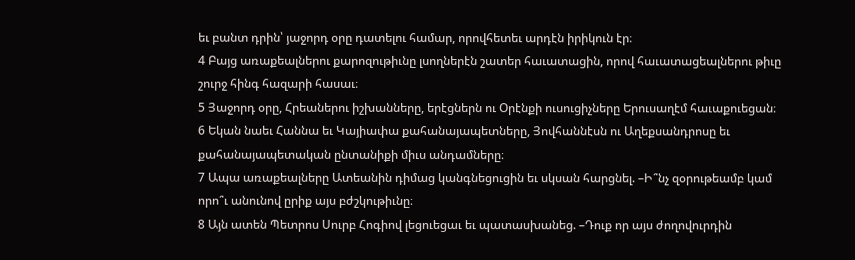եւ բանտ դրին՝ յաջորդ օրը դատելու համար, որովհետեւ արդէն իրիկուն էր։
4 Բայց առաքեալներու քարոզութիւնը լսողներէն շատեր հաւատացին, որով հաւատացեալներու թիւը շուրջ հինգ հազարի հասաւ։
5 Յաջորդ օրը, Հրեաներու իշխանները, երէցներն ու Օրէնքի ուսուցիչները Երուսաղէմ հաւաքուեցան։
6 Եկան նաեւ Հաննա եւ Կայիափա քահանայապետները, Յովհաննէսն ու Աղեքսանդրոսը եւ քահանայապետական ընտանիքի միւս անդամները։
7 Ապա առաքեալները Ատեանին դիմաց կանգնեցուցին եւ սկսան հարցնել. –Ի՞նչ զօրութեամբ կամ որո՞ւ անունով ըրիք այս բժշկութիւնը։
8 Այն ատեն Պետրոս Սուրբ Հոգիով լեցուեցաւ եւ պատասխանեց. –Դուք որ այս ժողովուրդին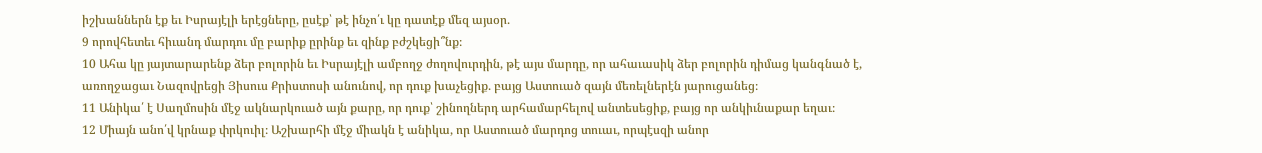իշխաններն էք եւ Իսրայէլի երէցները, ըսէք՝ թէ ինչո՛ւ կը դատէք մեզ այսօր.
9 որովհետեւ հիւանդ մարդու մը բարիք ըրինք եւ զինք բժշկեցի՞նք։
10 Ահա կը յայտարարենք ձեր բոլորին եւ Իսրայէլի ամբողջ ժողովուրդին, թէ այս մարդը, որ ահաւասիկ ձեր բոլորին դիմաց կանգնած է, առողջացաւ Նազովրեցի Յիսուս Քրիստոսի անունով, որ դուք խաչեցիք. բայց Աստուած զայն մեռելներէն յարուցանեց։
11 Անիկա՛ է Սաղմոսին մէջ ակնարկուած այն քարը, որ դուք՝ շինողներդ արհամարհելով անտեսեցիք, բայց որ անկիւնաքար եղաւ։
12 Միայն անո՛վ կրնաք փրկուիլ։ Աշխարհի մէջ միակն է անիկա, որ Աստուած մարդոց տուաւ, որպէսզի անոր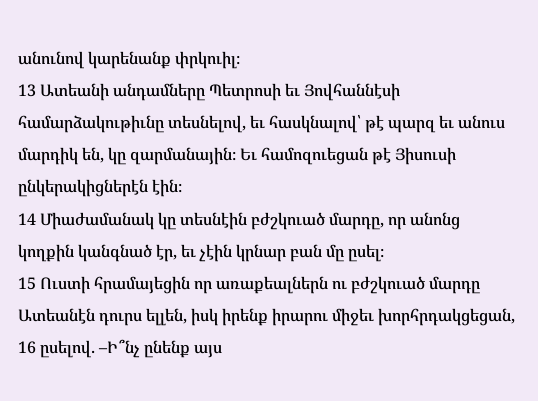անունով կարենանք փրկուիլ։
13 Ատեանի անդամները Պետրոսի եւ Յովհաննէսի համարձակութիւնը տեսնելով, եւ հասկնալով՝ թէ պարզ եւ անուս մարդիկ են, կը զարմանային։ Եւ համոզուեցան թէ Յիսուսի ընկերակիցներէն էին։
14 Միաժամանակ կը տեսնէին բժշկուած մարդը, որ անոնց կողքին կանգնած էր, եւ չէին կրնար բան մը ըսել։
15 Ուստի հրամայեցին որ առաքեալներն ու բժշկուած մարդը Ատեանէն դուրս ելլեն, իսկ իրենք իրարու միջեւ խորհրդակցեցան,
16 ըսելով. –Ի՞նչ ընենք այս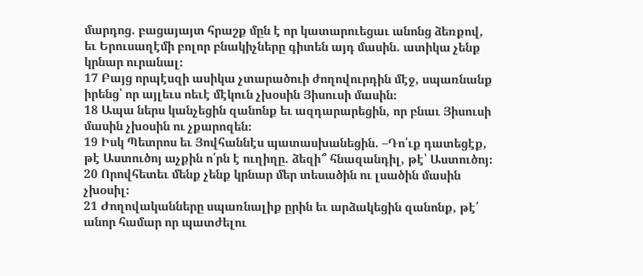մարդոց. բացայայտ հրաշք մըն է որ կատարուեցաւ անոնց ձեռքով, եւ Երուսաղէմի բոլոր բնակիչները գիտեն այդ մասին. ատիկա չենք կրնար ուրանալ։
17 Բայց որպէսզի ասիկա չտարածուի ժողովուրդին մէջ, սպառնանք իրենց՝ որ այլեւս ոեւէ մէկուն չխօսին Յիսուսի մասին։
18 Ապա ներս կանչեցին զանոնք եւ ազդարարեցին, որ բնաւ Յիսուսի մասին չխօսին ու չքարոզեն։
19 Իսկ Պետրոս եւ Յովհաննէս պատասխանեցին. –Դո՛ւք դատեցէք, թէ Աստուծոյ աչքին ո՛րն է ուղիղը. ձեզի՞ հնազանդիլ, թէ՝ Աստուծոյ։
20 Որովհետեւ մենք չենք կրնար մեր տեսածին ու լսածին մասին չխօսիլ։
21 Ժողովականները սպառնալիք ըրին եւ արձակեցին զանոնք, թէ՛ անոր համար որ պատժելու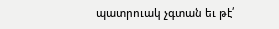պատրուակ չգտան եւ թէ՛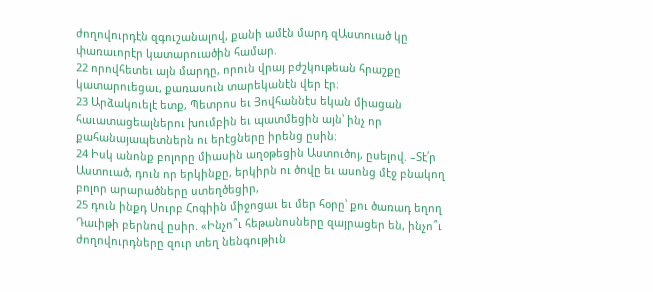ժողովուրդէն զգուշանալով, քանի ամէն մարդ զԱստուած կը փառաւորէր կատարուածին համար.
22 որովհետեւ այն մարդը, որուն վրայ բժշկութեան հրաշքը կատարուեցաւ, քառասուն տարեկանէն վեր էր։
23 Արձակուելէ ետք, Պետրոս եւ Յովհաննէս եկան միացան հաւատացեալներու խումբին եւ պատմեցին այն՝ ինչ որ քահանայապետներն ու երէցները իրենց ըսին։
24 Իսկ անոնք բոլորը միասին աղօթեցին Աստուծոյ, ըսելով. –Տէ՛ր Աստուած, դուն որ երկինքը, երկիրն ու ծովը եւ ասոնց մէջ բնակող բոլոր արարածները ստեղծեցիր,
25 դուն ինքդ Սուրբ Հոգիին միջոցաւ եւ մեր հօրը՝ քու ծառադ եղող Դաւիթի բերնով ըսիր. «Ինչո՞ւ հեթանոսները զայրացեր են, ինչո՞ւ ժողովուրդները զուր տեղ նենգութիւն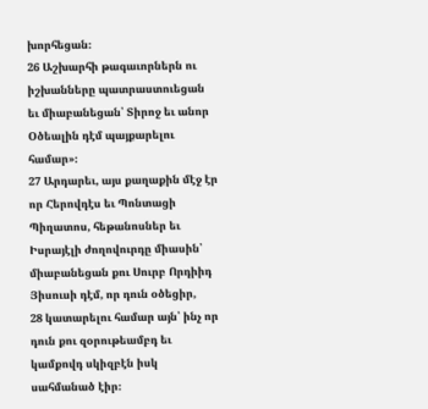խորհեցան։
26 Աշխարհի թագաւորներն ու իշխանները պատրաստուեցան եւ միաբանեցան՝ Տիրոջ եւ անոր Օծեալին դէմ պայքարելու համար»։
27 Արդարեւ, այս քաղաքին մէջ էր որ Հերովդէս եւ Պոնտացի Պիղատոս, հեթանոսներ եւ Իսրայէլի ժողովուրդը միասին՝ միաբանեցան քու Սուրբ Որդիիդ Յիսուսի դէմ, որ դուն օծեցիր,
28 կատարելու համար այն՝ ինչ որ դուն քու զօրութեամբդ եւ կամքովդ սկիզբէն իսկ սահմանած էիր։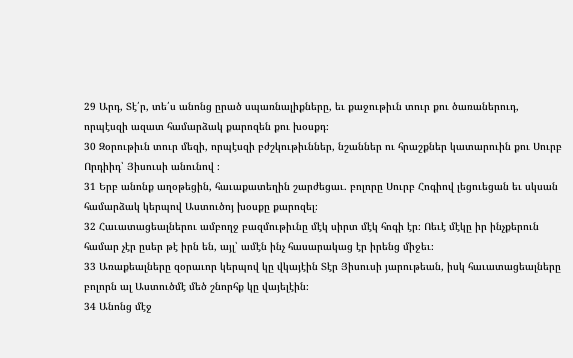29 Արդ, Տէ՛ր, տե՛ս անոնց ըրած սպառնալիքները, եւ քաջութիւն տուր քու ծառաներուդ, որպէսզի ազատ համարձակ քարոզեն քու խօսքդ։
30 Զօրութիւն տուր մեզի, որպէսզի բժշկութիւններ, նշաններ ու հրաշքներ կատարուին քու Սուրբ Որդիիդ՝ Յիսուսի անունով ։
31 Երբ անոնք աղօթեցին, հաւաքատեղին շարժեցաւ. բոլորը Սուրբ Հոգիով լեցուեցան եւ սկսան համարձակ կերպով Աստուծոյ խօսքը քարոզել։
32 Հաւատացեալներու ամբողջ բազմութիւնը մէկ սիրտ մէկ հոգի էր։ Ոեւէ մէկը իր ինչքերուն համար չէր ըսեր թէ իրն են, այլ՝ ամէն ինչ հասարակաց էր իրենց միջեւ։
33 Առաքեալները զօրաւոր կերպով կը վկայէին Տէր Յիսուսի յարութեան, իսկ հաւատացեալները բոլորն ալ Աստուծմէ մեծ շնորհք կը վայելէին։
34 Անոնց մէջ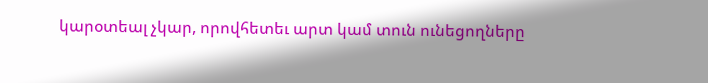կարօտեալ չկար, որովհետեւ արտ կամ տուն ունեցողները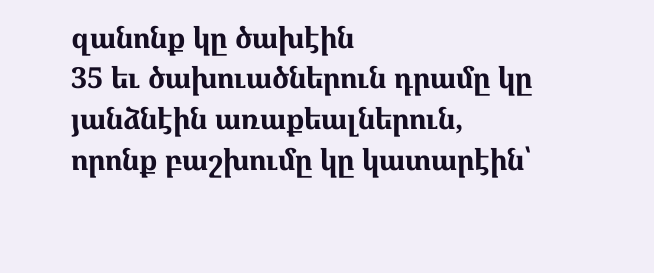զանոնք կը ծախէին
35 եւ ծախուածներուն դրամը կը յանձնէին առաքեալներուն, որոնք բաշխումը կը կատարէին՝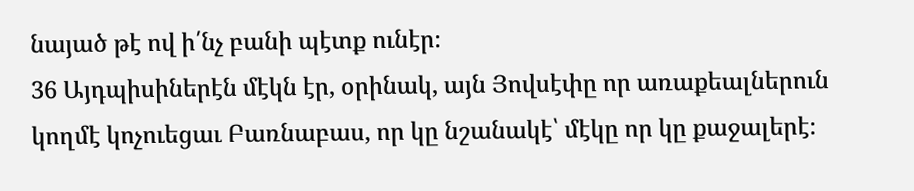նայած թէ ով ի՛նչ բանի պէտք ունէր։
36 Այդպիսիներէն մէկն էր, օրինակ, այն Յովսէփը որ առաքեալներուն կողմէ կոչուեցաւ Բառնաբաս, որ կը նշանակէ՝ մէկը որ կը քաջալերէ։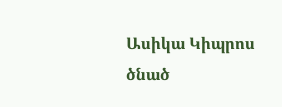Ասիկա Կիպրոս ծնած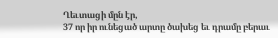Ղեւտացի մըն էր,
37 որ իր ունեցած արտը ծախեց եւ դրամը բերաւ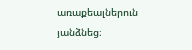առաքեալներուն յանձնեց։